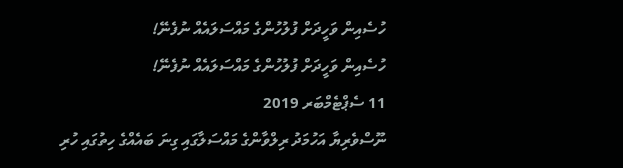ހުސެއިން ވަހީދަށް ފުލުހުންގެ މައްސަލައެއް ނުފެނޭ!
ހުސެއިން ވަހީދަށް ފުލުހުންގެ މައްސަލައެއް ނުފެނޭ!
11 ސެޕްޓެމްބަރ 2019
ނޫސްވެރިޔާ އަހުމަދު ރިލްވާންގެ މައްސަލާގައި ގިނަ ބައެއްގެ ހިތުގައި ހުރި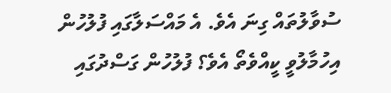ސުވާލުތައް ގިނަ އެވެ. އެ މައްސަލާގައި ފުލުހުން އިހުމާލުވީ ކީއްވެތޯ އެވެ؟ ފުލުހުން ގަސްދުގައި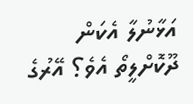އަޅާނުލާ އެކަން ދޫކޮށްލީތޯ އެވެ؟ އޭރުގެ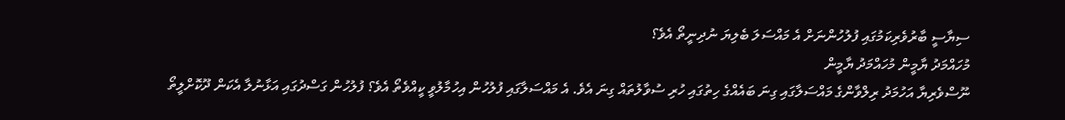ސިޔާސީ ބާރުވެރިކަމުގައި ފުލުހުންނަށް އެ މައްސަލަ ބެލިޔަ ނުދިނީތޯ އެވެ؟
މުހައްމަދު ޔާމީން މުހައްމަދު ޔާމީން
ނޫސްވެރިޔާ އަހުމަދު ރިލްވާންގެ މައްސަލާގައި ގިނަ ބައެއްގެ ހިތުގައި ހުރި ސުވާލުތައް ގިނަ އެވެ. އެ މައްސަލާގައި ފުލުހުން އިހުމާލުވީ ކީއްވެތޯ އެވެ؟ ފުލުހުން ގަސްދުގައި އަޅާނުލާ އެކަން ދޫކޮށްލީތޯ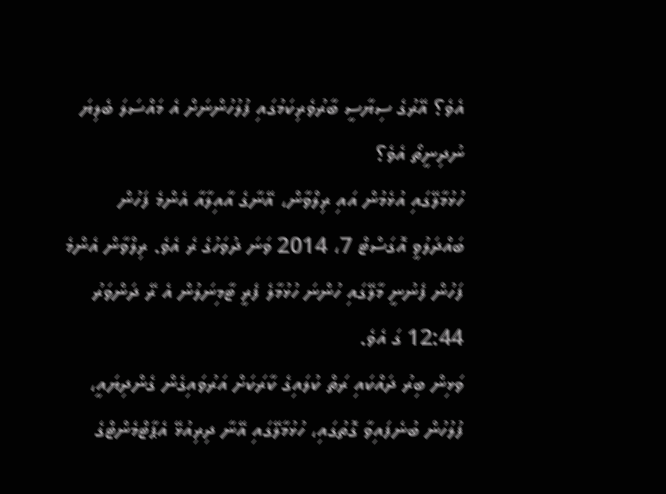އެވެ؟ އޭރުގެ ސިޔާސީ ބާރުވެރިކަމުގައި ފުލުހުންނަށް އެ މައްސަލަ ބެލިޔަ ނުދިނީތޯ އެވެ؟
ހުޅުމާލޭގައި އުޅެމުން އައި ރިލްވާން، އޭނާގެ އާއިލާއާ އެންމެ ފަހުން ބައްދަލުވީ އޮގަސްޓް 7، 2014 ވަނަ ދުވަހުގެ ރެ އެވެ. ރިލްވާން އެންމެ ފަހުން ފެނުނީ މާލޭގައި ހުންނަ ހުޅުމާލެ ފެރީ ޓާމިނަލުން އެ ރޭ ދަންވަރު 12:44 ގަ އެވެ.
ވަޅިން ބިރު ދައްކައި ރަތް ކުލައިގެ ކާރަކަށް އަރުވައިގެން ގެންދިޔައީ، ފުލުހުން ބުނެފައިވާ ގޮތުގައި، ހުޅުމާލޭގައި އޭނާ ދިރިއުޅޭ އެޕާޓްމެންޓްގެ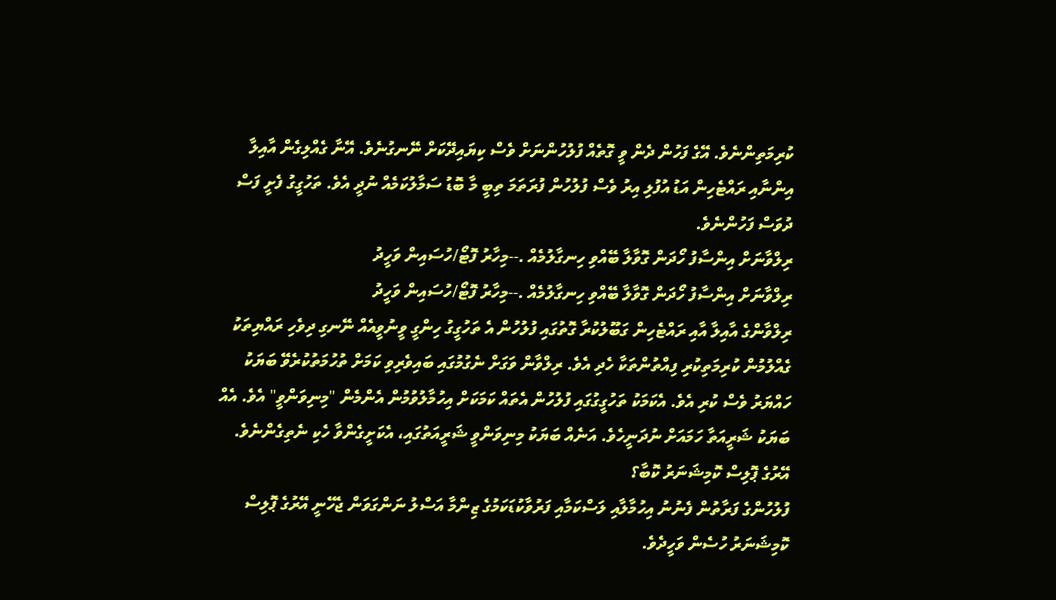ކުރިމަތިންނެވެ. އޭގެ ފަހުން ދެން ވީ ގޮތެއް ފުލުހުންނަށް ވެސް ކިޔައިދޭކަށް ނޭނގުނެވެ. އޭނާ ގެއްލިގެން އާއިލާ އިންނާއި ރައްޓެހިން އަޑު އުފުލި އިރު ވެސް ފުލުހުން ފުރަތަމަ ތިބީ މާ ބޮޑު ސަމާލުކަމެއް ނުދީ އެވެ. ތަހުގީގު ފެށީ ފަސް ދުވަސް ފަހުންނެވެ.
ރިލްވާނަށް އިންސާފު ހޯދަން ގޮވާލާ ބޭއްވި ހިނގާލުމެއް .--މިހާރު ފޮޓޯ/ހުސައިން ވަހީދު
ރިލްވާނަށް އިންސާފު ހޯދަން ގޮވާލާ ބޭއްވި ހިނގާލުމެއް .--މިހާރު ފޮޓޯ/ހުސައިން ވަހީދު
ރިލްވާންގެ އާއިލާ އާއި ރައްޓެހިން ގަބޫލުކުރާ ގޮތުގައި ފުލުހުން އެ ތަހުގީގު ހިންގީ ވީނުވީއެއް ނޭނގި ދިވެހި ރައްޔިތަކު ގެއްލުމުން ކުރިމަތިކުރި ފިއްތުންތަކާ ހެދި އެވެ. ރިލްވާން ވަގަށް ނެގުމުގައި ބައިވެރިވި ކަމަށް ތުހުމަތުކުރެވޭ ބަޔަކު ހައްޔަރު ވެސް ކުރި އެވެ. އެކަމަކު ތަހުގީގުގައި ފުލުހުން އެތައް ކަމަކަށް އިހުމާލުވުމުން އެންމެން "މިނިވަންވީ" އެވެ. އެއް ބަޔަކު ޝަރީއަތާ ހަމައަށް ނުދަނީހެވެ. އަނެއް ބަޔަކު މިނިވަންވީ ޝަރީއަތުގައި، އެކަށީގެންވާ ހެކި ނެތިގެންނެވެ.
އޭރުގެ ޕޮލިސް ކޮމިޝަނަރު ކޮބާ؟
ފުލުހުންގެ ފަރާތުން ފެނުނު އިހުމާލާއި ލަސްކަމާއި ފަރުވާކުޑަކަމުގެ ޒިންމާ އަސްލު ނަންގަވަން ޖެހޭނީ އޭރުގެ ޕޮލިސް ކޮމިޝަނަރު ހުސެން ވަހީދެވެ.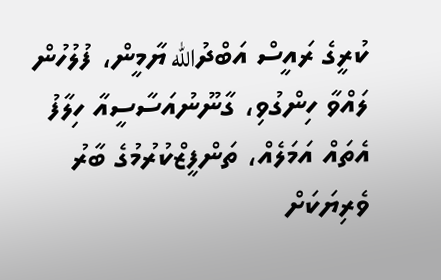ކުރީގެ ރައީސް އަބްދުالله ޔާމީން، ފުލުހުން ލައްވާ ހިންގުވި، ގާނޫނުއަސާސީއާ ހިލާފު އެތައް އަމަލެއް، ތަންފީޒްކުރުމުގެ ބާރު ވެރިޔަކަށް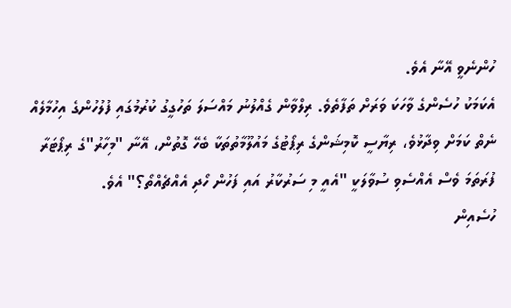ހުންނެވީ އޭނާ އެވެ.
އެކަމަކު ހުސެންގެ ވާހަކަ ވަރަށް ތަފާތެވެ. ރިލްވާން ގެއްލުނު މައްސަލަ ތަހުގީގު ކުރުމުގައި ފުލުހުންގެ އިހުމާލެއް ނެތް ކަމަށް ވިދާޅުވެ، ރިޔާސީ ކޮމިޝަންގެ ރިޕޯޓުގެ މައުލޫމާތުތަކާ ބެހޭ ގޮތުން، އޭނާ "މިހާރު"ގެ ރިޕޯޓަރާ ފުރަތަމަ ވެސް އެއްސެވި ސުވާލަކީ "އެއީ މި ސަރުކާރު އައި ފަހުން ހޯދި އެއްޗެއްތޯ؟" އެވެ.
ހުސެއިން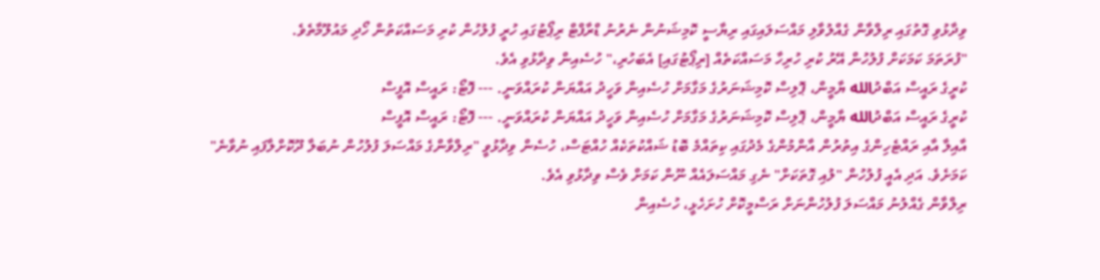ވިދާޅުވި ގޮތުގައި ރިލްވާން ގެއްލުވާލި މައްސަލައިގައި ރިޔާސީ ކޮމިޝަނުން ނެރުނު ޑްރާފްޓް ރިޕޯޓުގައި ހުރީ ފުލުހުން ކުރި މަސައްކަތުން ހޯދި މައުލޫމާތެވެ.
"ފުރަތަމަ ކަމަކަށް ފުލުހުން އޭރު ކުރި ހުރިހާ މަސައްކަތެއް [ރިޕޯޓުގައި] އެބަހުރި،" ހުސެއިން ވިދާޅުވި އެވެ.
ކުރީގެ ރައީސް އަބްދުالله ޔާމީން، ޕޮލިސް ކޮމިޝަނަރުގެ މަގާމަށް ހުސެއިން ވަހީދު އައްޔަން ކުރައްވަނީ. --- ފޮޓޯ: ރައީސް އޮފީސް
ކުރީގެ ރައީސް އަބްދުالله ޔާމީން، ޕޮލިސް ކޮމިޝަނަރުގެ މަގާމަށް ހުސެއިން ވަހީދު އައްޔަން ކުރައްވަނީ. --- ފޮޓޯ: ރައީސް އޮފީސް
އާއިލާ އާއި ރައްޓެހިންގެ އިތުރުން އާންމުންގެ މެދުގައި ކިތައްމެ ބޮޑު ޝައްކުތަކެއް ހުއްޓަސް، ހުސެން ވިދާޅުވީ "ރިލްވާންގެ މައްސަލަ ފުލުހުން ނުބަލާ ދޫކޮށްލާފައި ނުވާނެ" ކަމަށެވެ. އަދި އެއީ ފުލުހުން "ލުއި ގޮތަކަށް" ނެގި މައްސަލައެއް ނޫން ކަމަށް ވެސް ވިދާޅުވި އެވެ.
ރިލްވާން ގެއްލުނު މައްސަލަ ފުލުހުންނަށް ރަސްމީކޮށް ހުށަހެޅީ، ހުސެއިން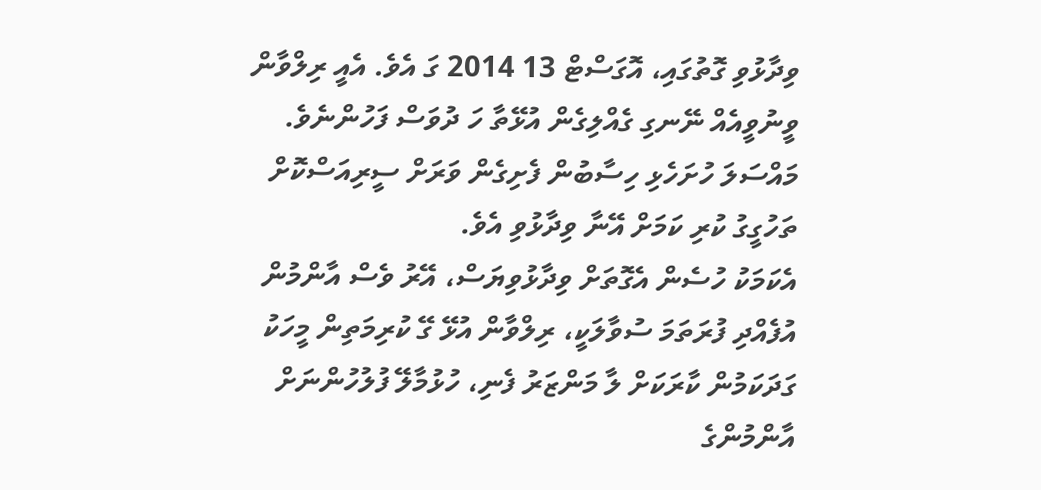ވިދާޅުވި ގޮތުގައި، އޮގަސްޓް 13 2014 ގަ އެވެ. އެއީ ރިލްވާން ވީނުވީއެއް ނޭނގި ގެއްލިގެން އުޅޭތާ ހަ ދުވަސް ފަހުންނެވެ. މައްސަލަ ހުށަހެޅި ހިސާބުން ފެށިގެން ވަރަށް ސީރިއަސްކޮށް ތަހުގީގު ކުރި ކަމަށް އޭނާ ވިދާޅުވި އެވެ.
އެކަމަކު ހުސެން އެގޮތަށް ވިދާޅުވިޔަސް، އޭރު ވެސް އާންމުން އުފެއްދި ފުރަތަމަ ސުވާލަކީ، ރިލްވާން އުޅޭ ގޭ ކުރިމަތިން މީހަކު ގަދަކަމުން ކާރަކަށް ލާ މަންޒަރު ފެނި، ހުޅުމާލޭ ފުލުހުންނަށް އާންމުންގެ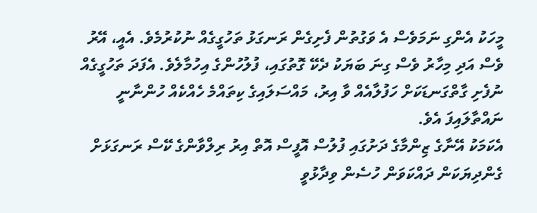މީހަކު އެންގި ނަމަވެސް އެ ވަގުތުން ފެށިގެން ރަނގަޅު ތަހުގީގެއް ނުކުރުމެވެ. އެއީ، އޭރު ވެސް އަދި މިހާރު ވެސް ގިނަ ބަޔަކު ދެކޭ ގޮތުގައި، ފުލުހުންގެ އިހުމާލެވެ. އެފަދަ ތަހުގީގެއް ނުފެށި ގާތްގަނޑަކަށް ހަފުލާއެއް ވާ އިރު، މައްސަލައިގެ ކިތައްމެ ހެއްކެއް ހުންނާނީ ނައްތާލައިފަ އެވެ.
އެކަމަކު އޭނާގެ ޒިންމާގެ ދަށުގައި ފުލުސް އޮފީސް އޮތް އިރު ރިލްވާންގެ ކޭސް ރަނގަޅަށް ގެންދިޔަކަން ދައްކަވަން ހުސެން ވިދާޅުވީ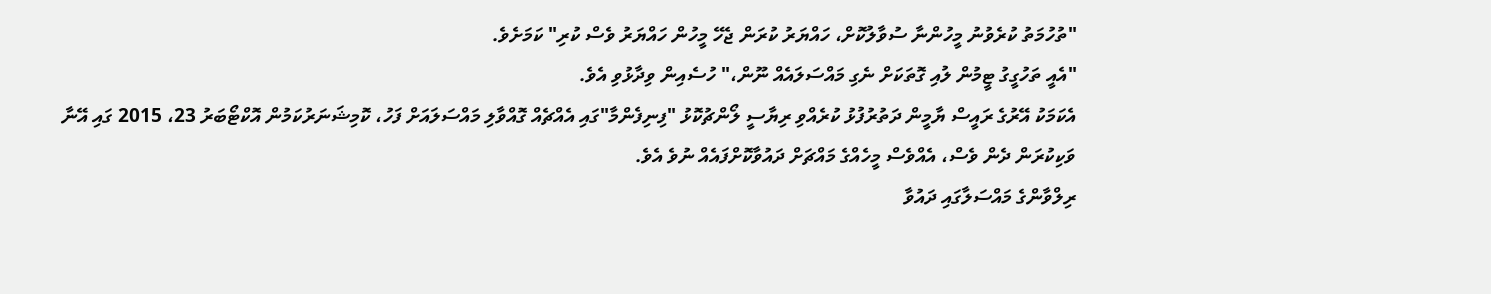"ތުހުމަތު ކުރެވުނު މީހުންނާ ސުވާލުކޮށް، ހައްޔަރު ކުރަން ޖެހޭ މީހުން ހައްޔަރު ވެސް ކުރި" ކަމަށެވެ.
"އެއީ ތަހުގީގު ޓީމުން ލުއި ގޮތަކަށް ނެގި މައްސަލައެއް ނޫން،" ހުސެއިން ވިދާޅުވި އެވެ.
އެކަމަކު އޭރުގެ ރައީސް ޔާމީން ދަތުރުފުޅު ކުރެއްވި ރިޔާސީ ލޯންޗުކޮޅު "ފިނިފެންމާ"ގައި އެއްޗެއް ގޮއްވާލި މައްސަލައަށް ފަހު، ކޮމިޝަނަރުކަމުން އޮކްޓޯބަރު 23، 2015 ގައި އޭނާ ވަކިކުރަން ދެން ވެސް، އެއްވެސް މީހެއްގެ މައްޗަށް ދައުވާކޮށްފައެއް ނުވެ އެވެ.
ރިލްވާންގެ މައްސަލާގައި ދައުވާ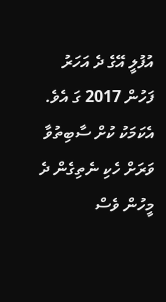އުފުލީ އޭގެ ދެ އަހަރު ފަހުން 2017 ގަ އެވެ. އެކަމަކު ކުށް ސާބިތުވާ ވަރަށް ހެކި ނެތިގެން ދެ މީހުން ވެސް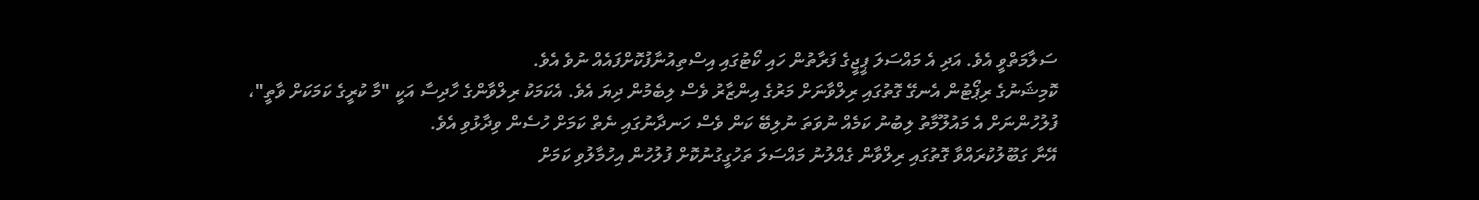ސަލާމަތްވީ އެވެ. އަދި އެ މައްސަލަ ޕީޖީގެ ފަރާތުން ހައި ކޯޓުގައި އިސްތިއުނާފުކޮށްފައެއް ނުވެ އެވެ.
ކޮމިޝަނުގެ ރިޕޯޓުން އެނގޭ ގޮތުގައި ރިލްވާނަށް މަރުގެ އިންޒާރު ވެސް ލިބެމުން ދިޔަ އެވެ. އެކަމަކު ރިލްވާންގެ ހާދިސާ އަކީ "މާ ކުރީގެ ކަމަކަށް ވާތީ"، ފުލުހުންނަށް އެ މައުލޫމާތު ލިބުނު ކަމެއް ނުވަތަ ނުލިބޭ ކަން ވެސް ހަނދާނުގައި ނެތް ކަމަށް ހުސެން ވިދާޅުވި އެވެ.
އޭނާ ގަބޫލުކުރައްވާ ގޮތުގައި ރިލްވާން ގެއްލުނު މައްސަލަ ތަހުގީގުނުކޮށް ފުލުހުން އިހުމާލުވި ކަމަށް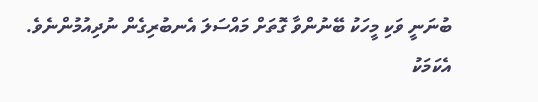ބުނަނީ ވަކި މީހަކު ބޭނުންވާ ގޮތަށް މައްސަލަ އެނބުރިގެން ނުދިއުމުންނެވެ. އެކަމަކު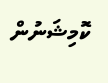ކޮމިޝަނުން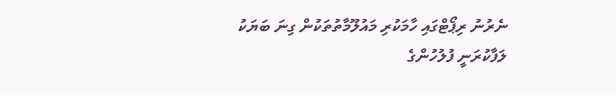ނެރުނު ރިޕޯޓްގައި ހާމަކުރި މައުލޫމާތުތަކުން ގިނަ ބަޔަކު ލަފާކުރަނީ ފުލުހުންގެ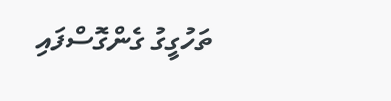ތަހުގީގު ގެންގޮސްފައި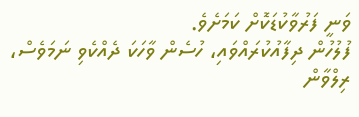ވަނީ ފަރުވާކުޑަކޮށް ކަމަށެވެ.
ފުލުހުން ދިފާއުކުރައްވައި، ހުސެން ވާހަކަ ދެއްކެވި ނަމަވެސް، ރިލްވާން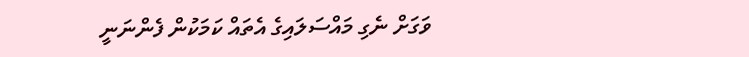ވަގަށް ނެގި މައްސަލައިގެ އެތައް ކަމަކުން ފެންނަނީ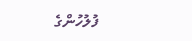ފުލުހުންގެ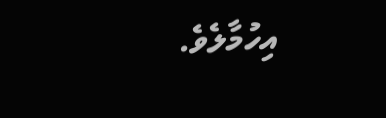އިހުމާލެވެ.